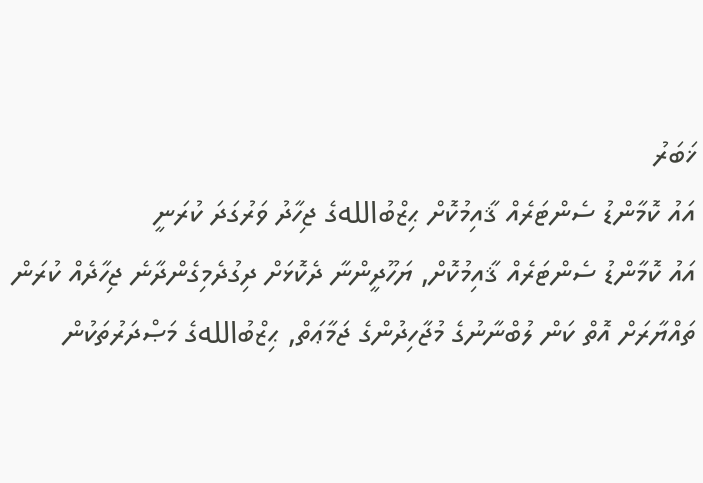ޚަބަރު
އައު ކޮމާންޑު ސެންޓަރެއް ޤާއިމުކޮށް ޙިޒްބުاللهގެ ޖިހާދު ވަރުގަދަ ކުރަނީ
އައު ކޮމާންޑު ސެންޓަރެއް ޤާއިމުކޮށް, ޔަހޫދީންނާ ދެކޮޅަށް ދިގުދެމިގެންދާނެ ޖިހާދެއް ކުރަން ތައްޔާރަށް އޮތް ކަން ލުބްނާނުގެ މުޖާހިދުންގެ ޖަމާޢަތް, ޙިޒްބުاللهގެ މަޞްދަރުތަކުން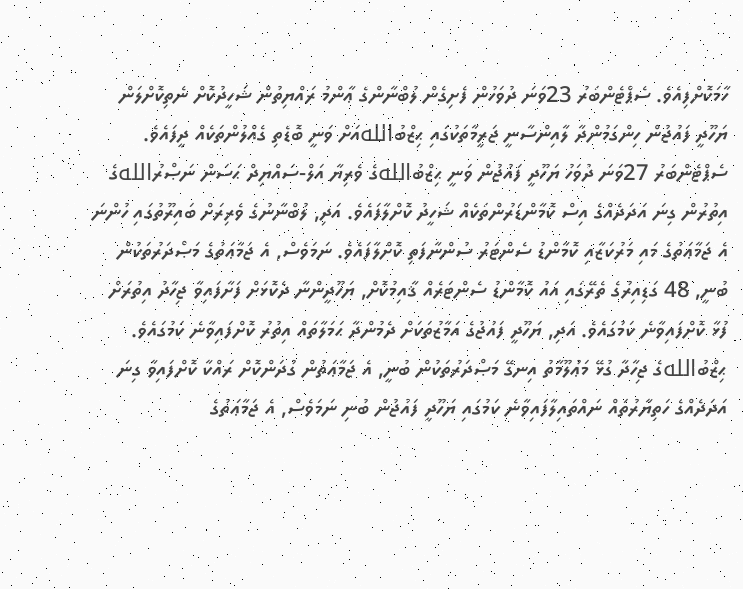ހާމަކޮށްފިއެވެ. ސެޕްޓެންބަރު 23ވަނަ ދުވަހުން ފެށިގެން ލުބްނާންގެ ޢާންމު ރައްޔިތުން ޝަހީދުކޮށް ނެތިކޮށްލަން ޔަހޫދީ ފައުޖުން ހިންގަމުންދާ ލާއިންސާނީ ޖަރީމާތަކުގައި ޙިޒްބުاللهއަށް ވަނީ ބޮޑެތި ގެއްލުންތަކެއް ދީފައެވެ.
ސެޕްޓެންބަރު 27ވަނަ ދުވަހު ޔަހޫދީ ފައުޖުން ވަނީ ޙިޒްބުاللهގެ ވެރިޔާ އަލް-ސައްޔިދް ޙަސަން ނަޞްރުاللهގެ އިތުރުން ގިނަ އަދަދެއްގެ އިސް ކޮމާންޑަރުންތަކެއް ޝަހީދު ކޮށްލާފައެވެ. އަދި, ލުބްނާނުގެ ވެރިރަށް ބައިރޫތުގައި ހުންނަ އެ ޖަމާޢަތުގެ މައި މަރުކަޒާއި ކޮމާންޑު ސެންޓަރު ސުންނާފަތި ކޮށްލާފައެވެ. ނަމަވެސް, އެ ޖަމާޢަތުގެ މަޞްދަރުތަކުން ބުނީ, 48 ގަޑިއިރުގެ ތެރޭގައި އައު ކޮމާންޑު ސެންޓަރެއް ޤާއިމުކޮށް, ޔަހޫދީންނާ ދެކޮޅަށް ފަށާފައިވާ ޖިހާދު އިތުރަށް ފުޅާ ކޮށްފައިވާނެ ކަމުގައެވެ. އަދި, ޔަހޫދީ ފައުޖުގެ އަމާޒުތަކަށް ދެމުންދާ ޙަމަލާތައް އިތުރު ކޮށްފައިވާނެ ކަމުގައެވެ.
ޙިޒްބުاللهގެ ޖިހާދާ ގުޅޭ މަޢުލޫމާތު އިނގޭ މަޞްދަރުތަކުން ބުނީ, އެ ޖަމާޢަތުން ގުދަންކޮށް ރައްކާ ކޮށްފައިވާ ގިނަ އަދަދެއްގެ ހަތިޔާރުތައް ނައްތައިލާފައިވާނެ ކަމުގައި ޔަހޫދީ ފައުޖުން ބުނި ނަމަވެސް, އެ ޖަމާޢަތުގެ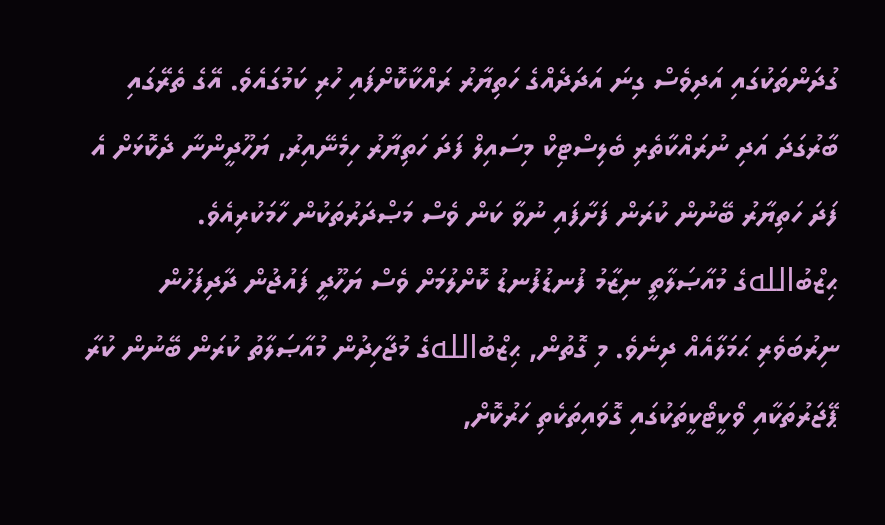ގުދަންތަކުގައި އަދިވެސް ގިނަ އަދަދެއްގެ ހަތިޔާރު ރައްކާކޮށްފައި ހުރި ކަމުގައެވެ. އޭގެ ތެރޭގައި ބާރުގަދަ އަދި ނުރައްކާތެރި ބެލިސްޓިކް މިސައިލް ފަދަ ހަތިޔާރު ހިމެނޭއިރު, ޔަހޫދީންނާ ދެކޮޅަށް އެ ފަދަ ހަތިޔާރު ބޭނުން ކުރަން ފަށާފައި ނުވާ ކަން ވެސް މަޞްދަރުތަކުން ހާމަކުރިއެވެ.
ޙިޒްބުاللهގެ މުއާޞަލާތީ ނިޒާމު ފުނޑުފުނޑު ކޮށްލުމަށް ވެސް ޔަހޫދީ ފައުޖުން ދާދިފަހުން ނިރުބަވެރި ޙަމަލާއެއް ދިނެވެ. މި ގޮތުން, ޙިޒްބުاللهގެ މުޖާހިދުން މުއާޞަލާތު ކުރަން ބޭނުން ކުރާ ޕޭޖަރުތަކާއި ވޯކީޓޯކީތަކުގައި ގޮވައިތަކެތި ހަރުކޮށް,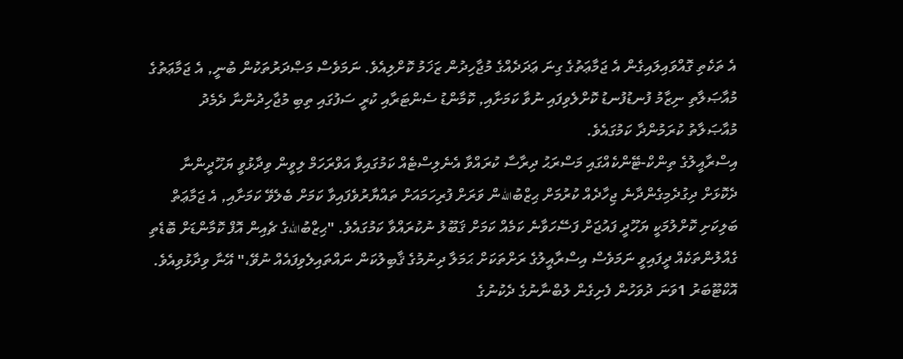އެ ތަކެތި ގޮއްވައިލައިގެން އެ ޖަމާޢަތުގެ ގިނަ ޢަދަދެއްގެ މުޖާހިދުން ޒަޚަމު ކޮށްލިއެވެ. ނަމަވެސް މަޞްދަރުތަކުން ބުނީ, އެ ޖަމާޢަތުގެ މުއާޞަލާތި ނިޒާމު ފުނޑުފުނޑު ކޮށްލެވިފައި ނުވާ ކަމަށާއި, ކޮމާންޑު ސެންޓަރާއި ކުރީ ސަފުގައި ތިބި މުޖާހިދުންނާ ދެމެދު މުއާޞަލާތު ކުރަމުންދާ ކަމުގައެވެ.
އިސްރާއީލުގެ ތިންކް-ޓޭންކެއްގައި މަސްރަޙު ދިރާސާ ކުރައްވާ އެނެލިސްޓެއް ކަމުގައިވާ އަވްރަހަމް ލިވީން ވިދާޅުވީ ޔަހޫދީންނާ ދެކޮޅަށް ދިގުދެމިގެންދާނެ ޖިހާދެއް ކުރުމަށް ޙިޒްބުاللهން ވަރަށް ފުރިހަމައަށް ތައްޔާރުވެފައިވާ ކަމަށް ބެލެވޭ ކަމަށާއި, އެ ޖަމާޢަތް ބަލިކަށި ކޮށްލުމަކީ ޔަހޫދީ ފައުޖަށް ފަސޭހަވާނެ ކަމެއް ކަމަށް ޤަބޫލު ނުކުރައްވާ ކަމުގައެވެ. "ޙިޒްބުاللهގެ ޗެއިން އޮފް ކޮމާންޑަށް ބޮޑެތި ގެއްލުންތަކެއް ދީފައިވީ ނަމަވެސް އިސްރާއީލުގެ ރަށްތަކަށް ޙަމަލާ ދިނުމުގެ ޤާބިލުކަން ނައްތައިލެވިފައެއް ނުވޭ،" އޭނާ ވިދާޅުވިއެވެ.
އޮކްޓޫބަރު 1ވަނަ ދުވަހުން ފެށިގެން ލުބްނާނުގެ ދެކުނުގެ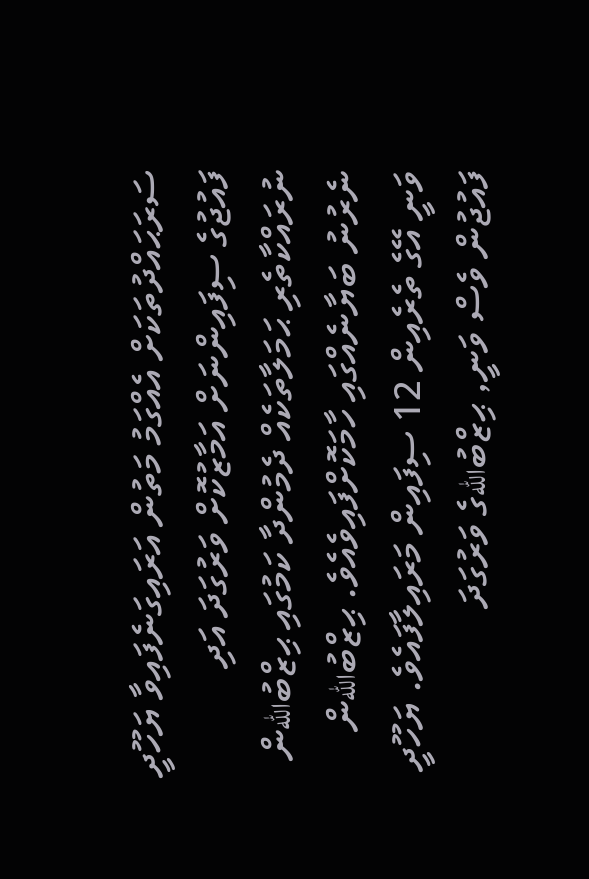ސަރަޙައްދުތަކަށް އެއްގަމު މަތުން އަރައިގަނެފައިވާ ޔަހޫދީ ފައުޖުގެ ސިފައިންނަށް އަމާޒުކޮށް ވަރުގަދަ އަދި ނުރައްކާތެރި ޙަމަލާތަކެއް ދެމުންދާ ކަމުގައި ޙިޒްބުاللهން ނެރުނު ބަޔާނެއްގައި ހާމަކޮށްފައިވެއެވެ. ޙިޒްބުاللهން ވަނީ އޭގެ ތެރެއިން 12 ސިފައިން މަރައިލާފައެވެ. ޔަހޫދީ ފައުޖުން ވެސް ވަނީ, ޙިޒްބުاللهގެ ވަރުގަދަ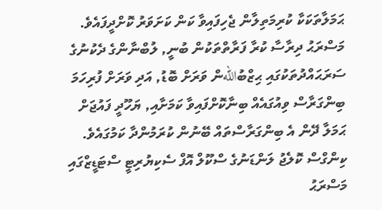ޙަމަލާތަކަކާ ކުރިމަތިލާން ޖެހިފައިވާ ކަން ކަށަވަރު ކޮށްދީފައެވެ. މަސްރަޙު ދިރާސާ ކުރާ ފަރާތްތަކުން ބުނީ, ލުބްނާންގެ ދެކުނުގެ ސަރަޙައްދުތަކުގައި ޙިޒްބުاللهން ވަރަށް ބޮޑު, އަދި ވަރަށް ފުރިހަމަ ބިންގަރާސް ވިއުގައެއް ބިނާކޮށްފައިވާ ކަމަށާއި, ޔަހޫދީ ފައުޖަށް ޙަމަލާ ދޭން އެ ބިންގަރާސްތައް ބޭނުން ކުރަމުންދާ ކަމުގައެވެ.
ކިންގްސް ކޮލެޖު ލަންޑަނުގެ ސްކޫލް އޮފް ސެކިޔުރިޓީ ސްޓަޑީޒްގައި މަސްރަޙު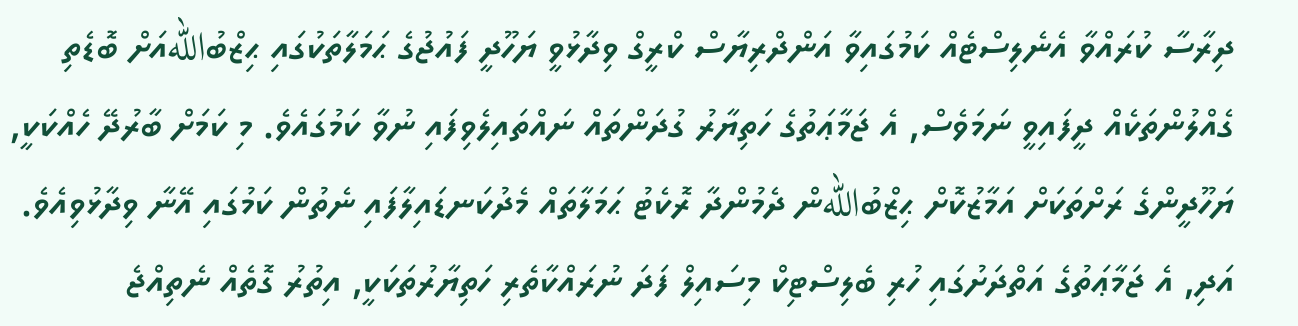ދިރާސާ ކުރައްވާ އެނެލިސްޓެއް ކަމުގައިވާ އަންދްރިޔާސް ކްރީގް ވިދާޅުވީ ޔަހޫދީ ފައުޖުގެ ޙަމަލާތަކުގައި ޙިޒްބުاللهއަށް ބޮޑެތި ގެއްލުންތަކެއް ދީފައިވީ ނަމަވެސް, އެ ޖަމާޢަތުގެ ހަތިޔާރު ގުދަންތައް ނައްތައިލެވިފައި ނުވާ ކަމުގައެވެ. މި ކަމަށް ބާރުދޭ ހެއްކަކީ, ޔަހޫދީންގެ ރަށްތަކަށް އަމާޒުކޮށް ޙިޒްބުاللهން ދެމުންދާ ރޮކެޓު ޙަމަލާތައް މެދުކަނޑައިލާފައި ނެތުން ކަމުގައި އޭނާ ވިދާޅުވިއެވެ. އަދި, އެ ޖަމާޢަތުގެ އަތްދަށުގައި ހުރި ބެލިސްޓިކް މިސައިލް ފަދަ ނުރައްކާތެރި ހަތިޔާރުތަކަކީ, އިތުރު ގޮތެއް ނެތިއްޖެ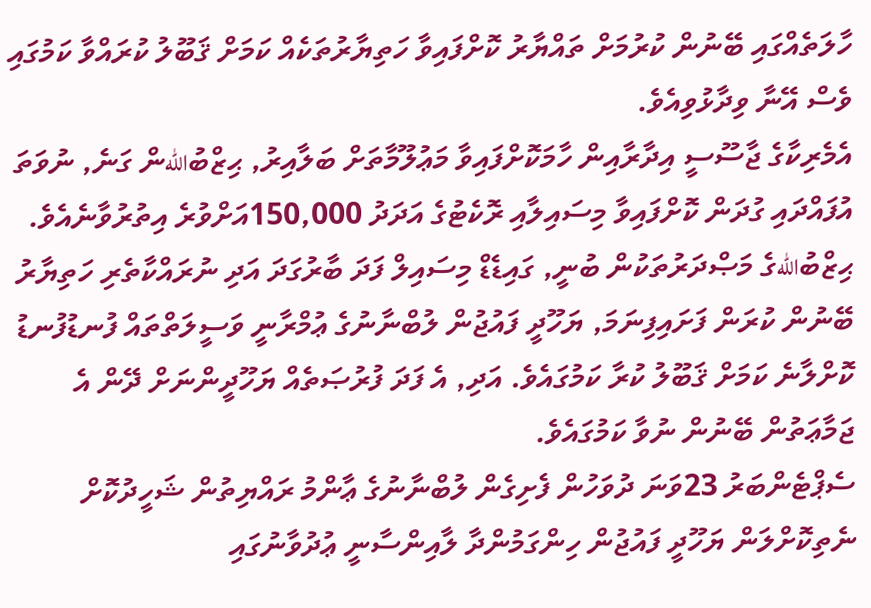ހާލަތެއްގައި ބޭނުން ކުރުމަށް ތައްޔާރު ކޮށްފައިވާ ހަތިޔާރުތަކެއް ކަމަށް ޤަބޫލު ކުރައްވާ ކަމުގައި ވެސް އޭނާ ވިދާޅުވިއެވެ.
އެމެރިކާގެ ޖާސޫސީ އިދާރާއިން ހާމަކޮށްފައިވާ މަޢުލޫމާތަށް ބަލާއިރު, ޙިޒްބުاللهން ގަނެ, ނުވަތަ އުފައްދައި ގުދަން ކޮށްފައިވާ މިސައިލާއި ރޮކެޓުގެ އަދަދު 150,000އަށްވުރެ އިތުރުވާނެއެވެ. ޙިޒްބުاللهގެ މަޞްދަރުތަކުން ބުނީ, ގައިޑެޑް މިސައިލް ފަދަ ބާރުގަދަ އަދި ނުރައްކާތެރި ހަތިޔާރު ބޭނުން ކުރަން ފަށައިފިނަމަ, ޔަހޫދީ ފައުޖުން ލުބްނާނުގެ ޢުމްރާނީ ވަސީލަތްތައް ފުނޑުފުނޑު ކޮށްލާނެ ކަމަށް ޤަބޫލު ކުރާ ކަމުގައެވެ. އަދި, އެ ފަދަ ފުރުޞަތެއް ޔަހޫދީންނަށް ދޭން އެ ޖަމާޢަތުން ބޭނުން ނުވާ ކަމުގައެވެ.
ސެޕްޓެންބަރު 23ވަނަ ދުވަހުން ފެށިގެން ލުބްނާނުގެ ޢާންމު ރައްޔިތުން ޝަހީދުކޮށް ނެތިކޮށްލަން ޔަހޫދީ ފައުޖުން ހިންގަމުންދާ ލާއިންސާނީ ޢުދުވާނުގައި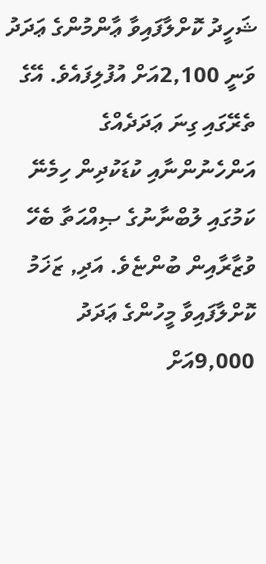ޝަހީދު ކޮށްލާފައިވާ ޢާންމުންގެ ޢަދަދު ވަނީ 2,100އަށް އުފުލިފައެވެ. އޭގެ ތެރޭގައި ގިނަ ޢަދަދެއްގެ އަންހެނުންނާއި ކުޑަކުދިން ހިމެނޭ ކަމުގައި ލުބްނާނުގެ ޞިއްޙަތާ ބެހޭ ވުޒާރާއިން ބުންޏެވެ. އަދި, ޒަޚަމު ކޮށްލާފައިވާ މީހުންގެ ޢަދަދު 9,000އަށް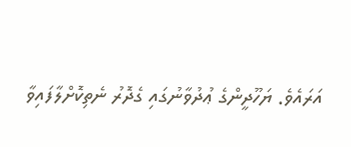އަރައެވެ. ޔަހޫދީންގެ ޢުދުވާނުގައި ގެދޮރު ނެތިކޮށްލާފައިވާ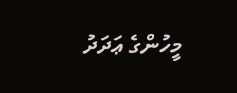މީހުންގެ ޢަދަދު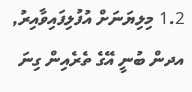1.2 މިލިޔަނަށް އުފުލިފައިވާއިރު, އދން ބުނީ އޭގެ ތެރެއިން ގިނަ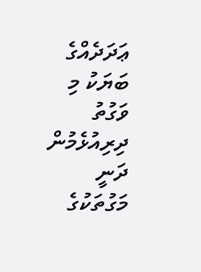ޢަދަދެއްގެ ބަޔަކު މި ވަގުތު ދިރިއުޅެމުން ދަނީ މަގުތަކުގެ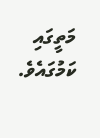މަތީގައި ކަމުގައެވެ.